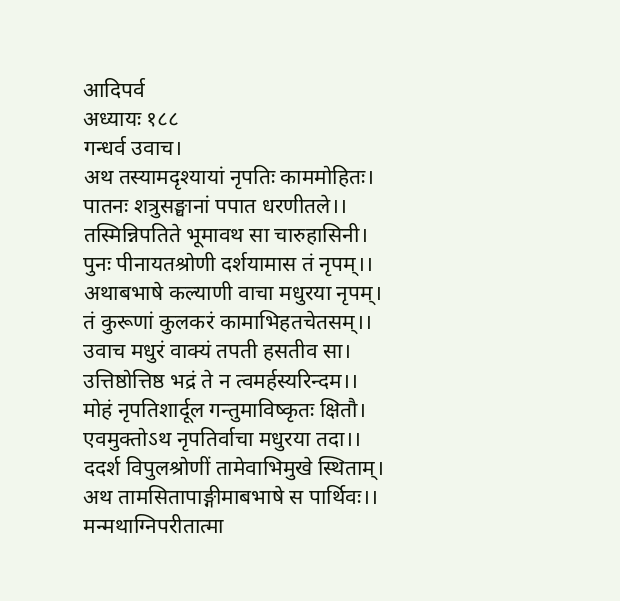आदिपर्व
अध्यायः १८८
गन्धर्व उवाच।
अथ तस्यामदृश्यायां नृपतिः काममोहितः।
पातनः शत्रुसङ्घानां पपात धरणीतले।।
तस्मिन्निपतिते भूमावथ सा चारुहासिनी।
पुनः पीनायतश्रोणी दर्शयामास तं नृपम्।।
अथाबभाषे कल्याणी वाचा मधुरया नृपम्।
तं कुरूणां कुलकरं कामाभिहतचेतसम्।।
उवाच मधुरं वाक्यं तपती हसतीव सा।
उत्तिष्ठोत्तिष्ठ भद्रं ते न त्वमर्हस्यरिन्दम।।
मोहं नृपतिशार्दूल गन्तुमाविष्कृतः क्षितौ।
एवमुक्तोऽथ नृपतिर्वाचा मधुरया तदा।।
ददर्श विपुलश्रोणीं तामेवाभिमुखे स्थिताम्।
अथ तामसितापाङ्गीमाबभाषे स पार्थिवः।।
मन्मथाग्निपरीतात्मा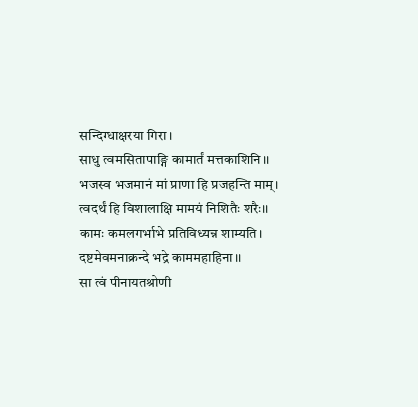सन्दिग्धाक्षरया गिरा।
साधु त्वमसितापाङ्गि कामार्तं मत्तकाशिनि।।
भजस्व भजमानं मां प्राणा हि प्रजहन्ति माम्।
त्वदर्थं हि विशालाक्षि मामयं निशितैः शरैः।।
कामः कमलगर्भाभे प्रतिविध्यन्न शाम्यति।
दष्टमेवमनाक्रन्दे भद्रे काममहाहिना।।
सा त्वं पीनायतश्रोणी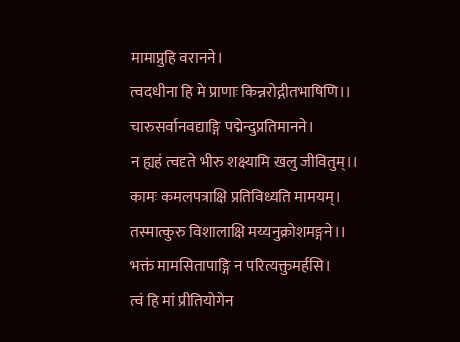मामाप्नुहि वरानने।
त्वदधीना हि मे प्राणाः किन्नरोद्गीतभाषिणि।।
चारुसर्वानवद्याङ्गि पद्मेन्दुप्रतिमानने।
न ह्यहं त्वदृते भीरु शक्ष्यामि खलु जीवितुम्।।
कामः कमलपत्राक्षि प्रतिविध्यति मामयम्।
तस्मात्कुरु विशालाक्षि मय्यनुक्रोशमङ्गने।।
भक्तं मामसितापाङ्गि न परित्यक्तुमर्हसि।
त्वं हि मां प्रीतियोगेन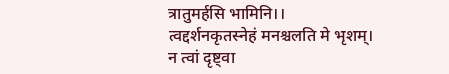त्रातुमर्हसि भामिनि।।
त्वद्दर्शनकृतस्नेहं मनश्चलति मे भृशम्।
न त्वां दृष्ट्वा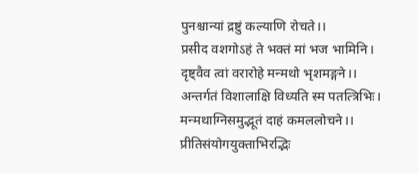पुनश्चान्यां द्रष्टुं कल्याणि रोचते।।
प्रसीद वशगोऽहं ते भक्तं मां भज भामिनि।
दृष्ट्वैव त्वां वरारोहे मन्मथो भृशमङ्गने।।
अन्तर्गतं विशालाक्षि विध्यति स्म पतत्त्रिभिः।
मन्मथाग्निसमुद्भूतं दाहं कमललोचने।।
प्रीतिसंयोगयुक्ताभिरद्भिः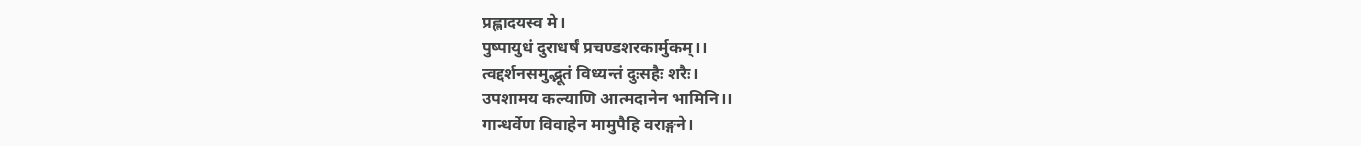प्रह्लादयस्व मे।
पुष्पायुधं दुराधर्षं प्रचण्डशरकार्मुकम्।।
त्वद्दर्शनसमुद्भूतं विध्यन्तं दुःसहैः शरैः।
उपशामय कल्याणि आत्मदानेन भामिनि।।
गान्धर्वेण विवाहेन मामुपैहि वराङ्गने।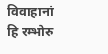विवाहानां हि रम्भोरु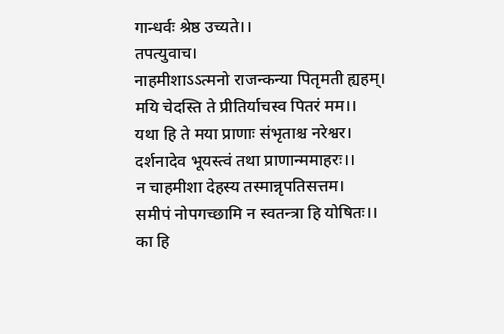गान्धर्वः श्रेष्ठ उच्यते।।
तपत्युवाच।
नाहमीशाऽऽत्मनो राजन्कन्या पितृमती ह्यहम्।
मयि चेदस्ति ते प्रीतिर्याचस्व पितरं मम।।
यथा हि ते मया प्राणाः संभृताश्च नरेश्वर।
दर्शनादेव भूयस्त्वं तथा प्राणान्ममाहरः।।
न चाहमीशा देहस्य तस्मान्नृपतिसत्तम।
समीपं नोपगच्छामि न स्वतन्त्रा हि योषितः।।
का हि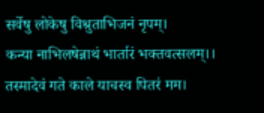सर्वेषु लोकेषु विश्रुताभिजनं नृपम्।
कन्या नाभिलषेन्नाथं भार्तारं भक्तवत्सलम्।।
तस्मादेवं गते काले याचस्व पितरं मम।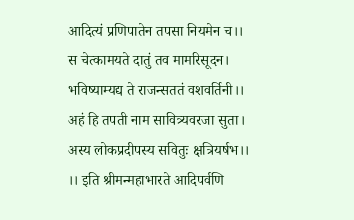आदित्यं प्रणिपातेन तपसा नियमेन च।।
स चेत्कामयते दातुं तव मामरिसूदन।
भविष्याम्यद्य ते राजन्सततं वशवर्तिनी।।
अहं हि तपती नाम सावित्र्यवरजा सुता।
अस्य लोकप्रदीपस्य सवितुः क्षत्रियर्षभ।।
।। इति श्रीमन्महाभारते आदिपर्वणि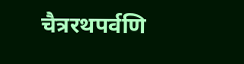चैत्ररथपर्वणि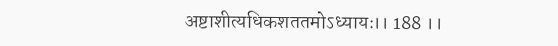अष्टाशीत्यधिकशततमोऽध्यायः।। 188 ।।